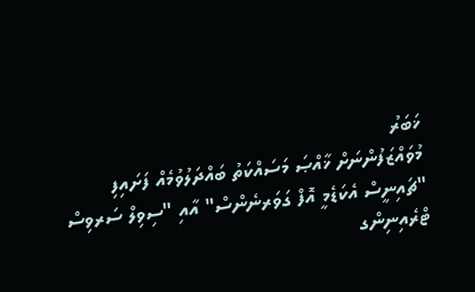ޚަބަރު
މުވައްޒަފުންނަށް ޚާއްޞަ މަސައްކަތު ބައްދަލުވުމެއް ފަށައިފި
"ޗައިނީސް އެކަޑެމީ އޮފް ގަވަރނެންސް" އާއި "ސިވިލް ސަރވިސް ޓްރެއިނިންގ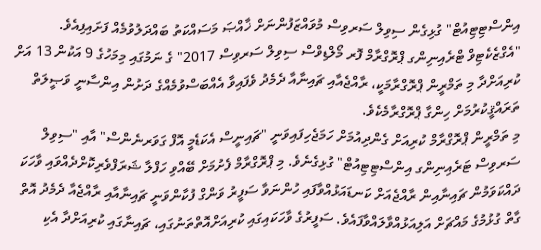އިންސްޓިޓިއުޓް" ގުޅިގެން ސިވިލް ސަރވިސް މުވައްޒަފުންނަށް ޚާއްޞަ މަސައްކަތު ބައްދަލުވުމެއް ފަށައިފިއެވެ.
"އެގްޒެކެޓިވް ޓްރެއިނިންގ ޕްރޮގްރާމް ފޮރ މޯލްޑިވްސް ސިވިލް ސަރވިސް 2017" ގެ ނަމުގައި މިމަހުގެ 9 އަކުން 13 އަށް ކުރިއަށްދާ މި ތަމްރީން ޕްރޮގްރާމަކީ، ރާއްޖެއާއި ޗައިނާއާ ދެމެދު ވެފައިވާ އެއްބަސްވުމެއްގެ ދަށުން އިންސާނީ ވަޞީލަތް ތަރައްޤީކުރުމަށް ހިންގާ ޕްރޮގްރާމެކެވެ.
މި ތަމްރީން ޕްރޮގްރާމް ކުރިއަށް ގެންދިއުމަށް ހަމަޖެހިފައިވަނީ "ޗައިނީސް އެކަޑެމީ އޮފް ގަވަރނެންސް" އާއި "ސިވިލް ސަރވިސް ޓަރެއިނިންގ އިންސްޓިޓިއުޓް" ގުޅިގެނެވެ. މި ޕްރޮގްރާމް ފެށުމަށް ބޭއްވި ހަފްލާ ޝަރަފްވެރިކޮށްދެއްވައި ވާހަކަ ދައްކަވަމުން ޗައިނާއިން ރާއްޖެއަށް ކަނޑައަޅުއްވާފައި ހުންނަވާ ސަފީރު ވަންގް ފުކާންވަނީ ޗައިނާއާއި ރާއްޖެއާ ދެމެދު އޮތް ގާތް ގުޅުމުގެ މައްޗަށް އަލިއަޅުއްވާލައްވާފައެވެ. ސަފީރުގެ ވާހަކައިގައި ކުރިއަށްއޮތްތަނުގައި، ޗައިނާގައި ކުރިއަށްދާ އެކި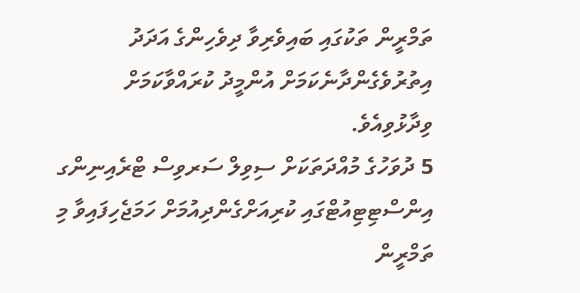ތަމްރީން ތަކުގައި ބައިވެރިވާ ދިވެހިންގެ އަދަދު އިތުރުވެގެންދާނެކަމަށް އުންމީދު ކުރައްވާކަމަށް ވިދާޅުވިއެވެ.
5 ދުވަހުގެ މުއްދަތަކަށް ސިވިލް ސަރވިސް ޓްރެއިނިންގ އިންސްޓިޓިއުޓްގައި ކުރިއަށްގެންދިއުމަށް ހަމަޖެހިފައިވާ މި ތަމްރީން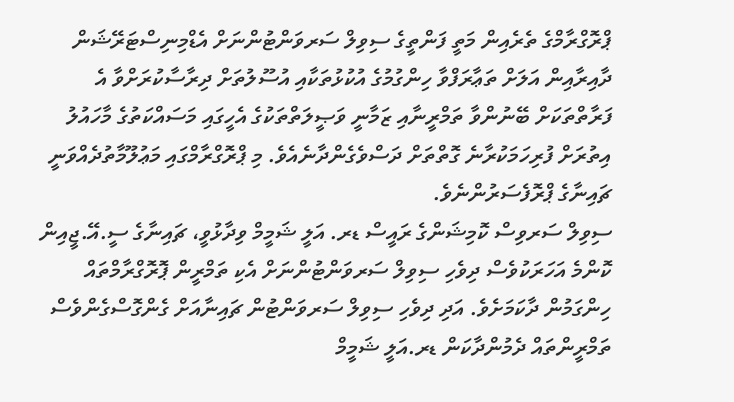ޕްރޮގްރާމްގެ ތެރެއިން މަތީ ފަންތީގެ ސިވިލް ސަރވަންޓުންނަށް އެޑްމިނިސްޓަރޭޝަން ދާއިރާއިން އަލަށް ތަޢާރަފްވާ ހިންގުމުގެ އުކުޅުތަކާއި އުސޫލުތަށް ދިރާސާކުރަށްވާ އެ ފަރާތްތަކަށް ބޭނުންވާ ތަމްރީނާއި ޒަމާނީ ވަޞީލަތްތަކުގެ އެހީގައި މަސައްކަތުގެ މާހައުލު އިތުރަށް ފުރިހަމަކުރާނެ ގޮތްތަށް ދަސްވެގެންދާނެއެވެ. މި ޕްރޮގްރާމްގައި މަޢުލޫމާތުދެއްވަނީ ޗައިނާގެ ޕްރޮފެސަރުންނެވެ.
ސިވިލް ސަރވިސް ކޮމިޝަންގެ ރައީސް ޑރ. އަލީ ޝަމީމް ވިދާޅުވީ، ޗައިނާގެ ސީ.އޭ.ޖީއިން ކޮންމެ އަހަރަކުވެސް ދިވެހި ސިވިލް ސަރވަންޓުންނަށް އެކި ތަމްރީން ޕޮރޮގްރާމްތައް ހިންގަމުން ދާކަމަށެވެ. އަދި ދިވެހި ސިވިލް ސަރވަންޓުން ޗައިނާއަށް ގެންގޮސްގެންވެސް ތަމްރީންތައް ދެމުންދާކަން ޑރ.އަލީ ޝަމީމް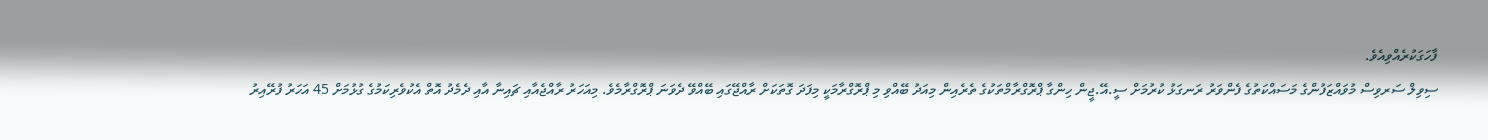ފާހަގަކުރެއްވިއެވެ.
ސިވިލް ސަރވިސް މުވައްޒަފުންގެ މަސައްކަތުގެ ފެންވަރު ރަނގަޅު ކުރުމަށް ސީ.އޭ.ޖީން ހިންގާ ޕްރޮގްރާމްތަކުގެ ތެރެއިން މިއަދު ބޭއްވި މި ޕްރޮގްރާމަކީ މިފަދަ ގޮތަކަށް ރާއްޖޭގައި ބޭއްވޭ ދެވަނަ ޕްރޮގްރާމެވެ. މިއަހަރު ރާއްޖެއާއި ޗައިނާ އާއި ދެމެދު އޮތް އެކުވެރިކަމުގެ ގުޅުމަށް 45 އަހަރު ފުރޭއިރު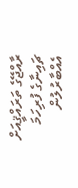ރާއްޖޭގެ ތަރައްޤީއަށް ޗައިނާގެ ފުރިހަމަ އެއްބާރުލުން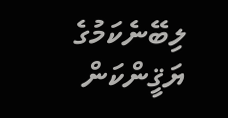ލިބޭނެކަމުގެ ޔަޤީންކަން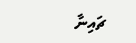ޗައިނާ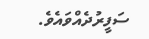ސަފީރުދެއްވައެވެ.